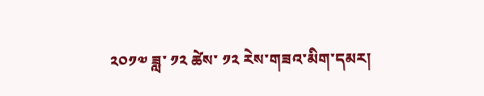༢༠༡༧ ཟླ་ ༡༢ ཚེས་ ༡༢ རེས་གཟའ་མིག་དམར།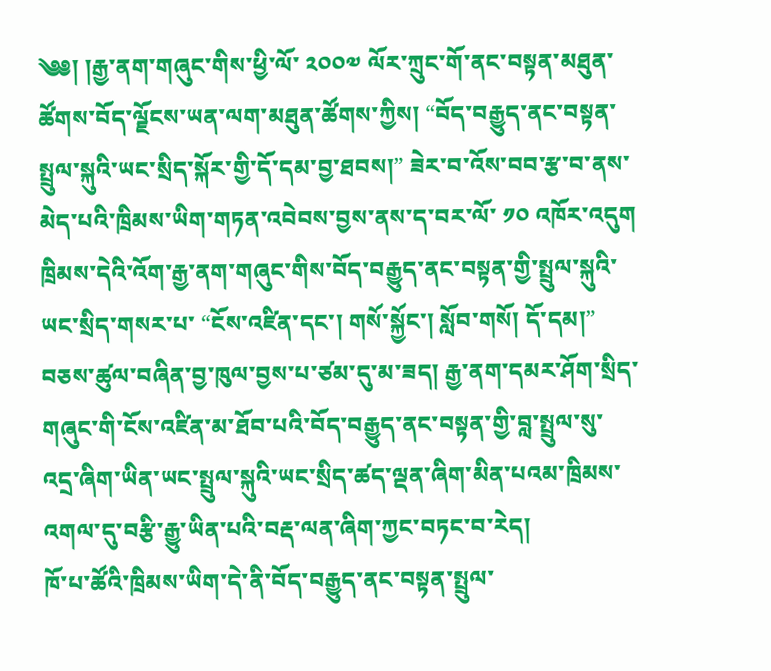༄༅། །རྒྱ་ནག་གཞུང་གིས་ཕྱི་ལོ་ ༢༠༠༧ ལོར་ཀྲུང་གོ་ནང་བསྟན་མཐུན་ཚོགས་བོད་ལྗོངས་ཡན་ལག་མཐུན་ཚོགས་ཀྱིས། “བོད་བརྒྱུད་ནང་བསྟན་སྤྲུལ་སྐུའི་ཡང་སྲིད་སྐོར་གྱི་དོ་དམ་བྱ་ཐབས།” ཟེར་བ་འོས་བབ་རྩ་བ་ནས་མེད་པའི་ཁྲིམས་ཡིག་གཏན་འབེབས་བྱས་ནས་ད་བར་ལོ་ ༡༠ འཁོར་འདུག
ཁྲིམས་དེའི་འོག་རྒྱ་ནག་གཞུང་གིས་བོད་བརྒྱུད་ནང་བསྟན་གྱི་སྤྲུལ་སྐུའི་ཡང་སྲིད་གསར་པ་ “ངོས་འཛིན་དང་། གསོ་སྐྱོང་། སློབ་གསོ། དོ་དམ།” བཅས་ཚུལ་བཞིན་བྱ་ཁུལ་བྱས་པ་ཙམ་དུ་མ་ཟད། རྒྱ་ནག་དམར་ཤོག་སྲིད་གཞུང་གི་ངོས་འཛིན་མ་ཐོབ་པའི་བོད་བརྒྱུད་ནང་བསྟན་གྱི་བླ་སྤྲུལ་སུ་འདྲ་ཞིག་ཡིན་ཡང་སྤྲུལ་སྐུའི་ཡང་སྲིད་ཚད་ལྡན་ཞིག་མིན་པའམ་ཁྲིམས་འགལ་དུ་བརྩི་རྒྱུ་ཡིན་པའི་བརྡ་ལན་ཞིག་ཀྱང་བཏང་བ་རེད།
ཁོ་པ་ཚོའི་ཁྲིམས་ཡིག་དེ་ནི་བོད་བརྒྱུད་ནང་བསྟན་སྤྲུལ་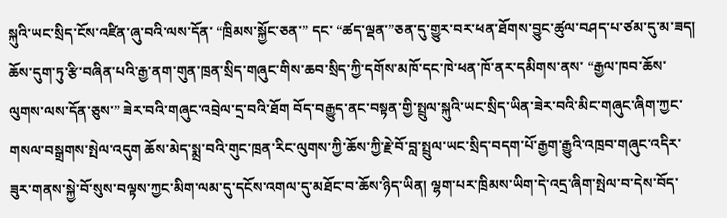སྐུའི་ཡང་སྲིད་ངོས་འཛིན་ཞུ་བའི་ལས་དོན་ “ཁྲིམས་སྐྱོང་ཅན་” དང་ “ཚད་ལྡན་”ཅན་དུ་གྱུར་བར་ཕན་ཐོགས་བྱུང་ཚུལ་བཤད་པ་ཙམ་དུ་མ་ཟད། ཆོས་དུག་ཏུ་རྩི་བཞིན་པའི་རྒྱ་ནག་གུན་ཁྲན་སྲིད་གཞུང་གིས་ཆབ་སྲིད་ཀྱི་དགོས་མཁོ་དང་ཁེ་ཕན་ཁོ་ནར་དམིགས་ནས་ “རྒྱལ་ཁབ་ཆོས་ལུགས་ལས་དོན་ཅུས་” ཟེར་བའི་གཞུང་འབྲེལ་དྲ་བའི་ཐོག བོད་བརྒྱུད་ནང་བསྟན་གྱི་སྤྲུལ་སྐུའི་ཡང་སྲིད་ཡིན་ཟེར་བའི་མིང་གཞུང་ཞིག་ཀྱང་གསལ་བསྒྲགས་སྤེལ་འདུག ཆོས་མེད་སྨྲ་བའི་གུང་ཁྲན་རིང་ལུགས་ཀྱི་ཆོས་ཀྱི་རྗེ་བོ་བླ་སྤྲུལ་ཡང་སྲིད་བདག་པོ་རྒྱག་རྒྱུའི་འཁྲབ་གཞུང་འདིར་ཟུར་གནས་སྐྱེ་བོ་སུས་བལྟས་ཀྱང་མིག་ལམ་དུ་དངོས་འགལ་དུ་མཐོང་བ་ཆོས་ཉིད་ཡིན། ལྷག་པར་ཁྲིམས་ཡིག་དེ་འདྲ་ཞིག་སྤེལ་བ་དེས་བོད་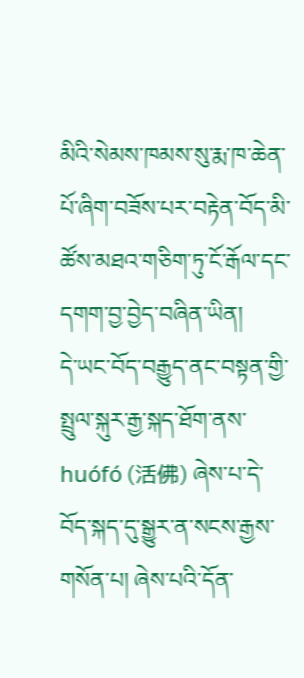མིའི་སེམས་ཁམས་སུ་རྨ་ཁ་ཆེན་པོ་ཞིག་བཟོས་པར་བརྟེན་བོད་མི་ཚོས་མཐའ་གཅིག་ཏུ་ངོ་རྒོལ་དང་དགག་བྱ་བྱེད་བཞིན་ཡིན།
དེ་ཡང་བོད་བརྒྱུད་ནང་བསྟན་གྱི་སྤྲུལ་སྐུར་རྒྱ་སྐད་ཐོག་ནས་ huófó (活佛) ཞེས་པ་དེ་བོད་སྐད་དུ་སྒྱུར་ན་སངས་རྒྱས་གསོན་པ། ཞེས་པའི་དོན་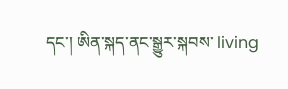དང་། ཨིན་སྐད་ནང་སྒྱུར་སྐབས་ living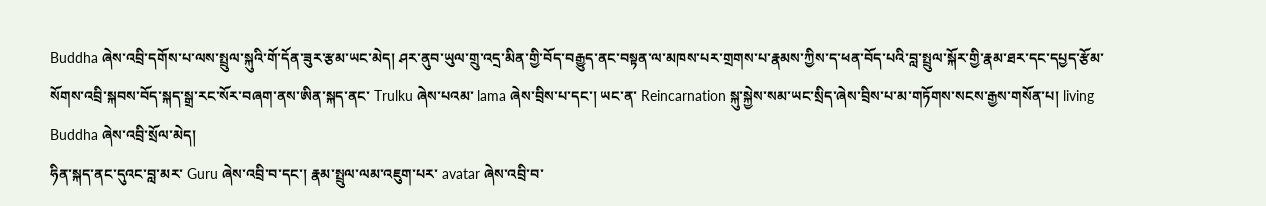Buddha ཞེས་འབྲི་དགོས་པ་ལས་སྤྲུལ་སྐུའི་གོ་དོན་ཟུར་རྩམ་ཡང་མེད། ཤར་ནུབ་ཡུལ་གྲུ་འདྲ་མིན་གྱི་བོད་བརྒྱུད་ནང་བསྟན་ལ་མཁས་པར་གྲགས་པ་རྣམས་ཀྱིས་ད་ཕན་བོད་པའི་བླ་སྤྲུལ་སྐོར་གྱི་རྣམ་ཐར་དང་དཔྱད་རྩོམ་སོགས་འབྲི་སྐབས་བོད་སྐད་སྒྲ་རང་སོར་བཞག་ནས་ཨིན་སྐད་ནང་ Trulku ཞེས་པའམ་ lama ཞེས་བྲིས་པ་དང་། ཡང་ན་ Reincarnation སྐུ་སྐྱེས་སམ་ཡང་སྲིད་ཞེས་བྲིས་པ་མ་གཏོགས་སངས་རྒྱས་གསོན་པ། living Buddha ཞེས་འབྲི་སྲོལ་མེད།
ཧིན་སྐད་ནང་དུའང་བླ་མར་ Guru ཞེས་འབྲི་བ་དང་། རྣམ་སྤྲུལ་ལམ་འཇུག་པར་ avatar ཞེས་འབྲི་བ་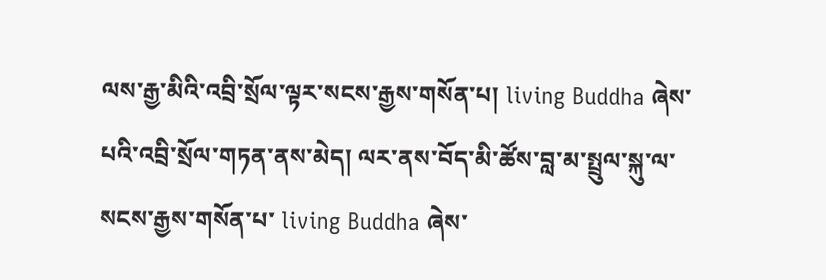ལས་རྒྱ་མིའི་འབྲི་སྲོལ་ལྟར་སངས་རྒྱས་གསོན་པ། living Buddha ཞེས་པའི་འབྲི་སྲོལ་གཏན་ནས་མེད། ལར་ནས་བོད་མི་ཚོས་བླ་མ་སྤྲུལ་སྐུ་ལ་སངས་རྒྱས་གསོན་པ་ living Buddha ཞེས་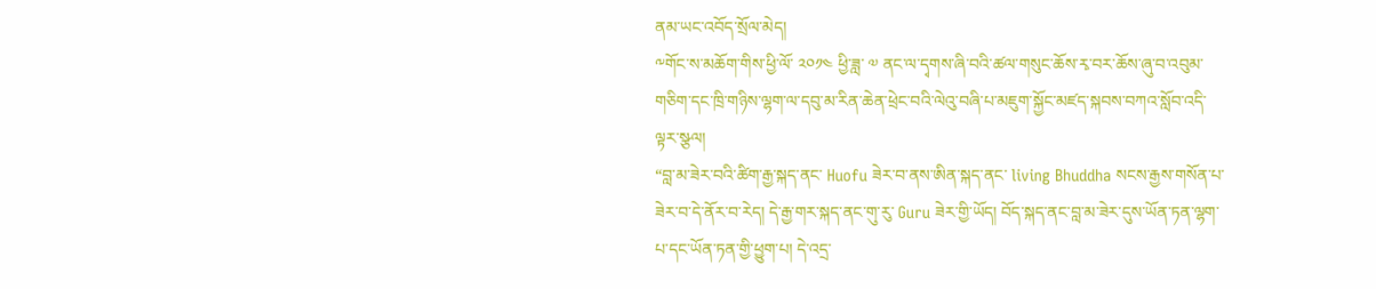ནམ་ཡང་འབོད་སྲོལ་མེད།
༸གོང་ས་མཆོག་གིས་ཕྱི་ལོ་ ༢༠༡༤ ཕྱི་ཟླ་ ༧ ནང་ལ་དྭགས་ཞི་བའི་ཚལ་གསུང་ཆོས་རྭ་བར་ཆོས་ཞུ་བ་འབུམ་གཅིག་དང་ཁྲི་གཉིས་ལྷག་ལ་དབུ་མ་རིན་ཆེན་ཕྲེང་བའི་ལེའུ་བཞི་པ་མཇུག་སྐྱོང་མཛད་སྐབས་བཀའ་སློབ་འདི་ལྟར་སྩལ།
“བླ་མ་ཟེར་བའི་ཚིག་རྒྱ་སྐད་ནང་ Huofu ཟེར་བ་ནས་ཨིན་སྐད་ནང་ living Bhuddha སངས་རྒྱས་གསོན་པ་ཟེར་བ་དེ་ནོར་བ་རེད། དེ་རྒྱ་གར་སྐད་ནང་གུ་རུ་ Guru ཟེར་གྱི་ཡོད། བོད་སྐད་ནང་བླ་མ་ཟེར་དུས་ཡོན་ཏན་ལྷག་པ་དང་ཡོན་ཏན་གྱི་ཕྱུག་པ། དེ་འདྲ་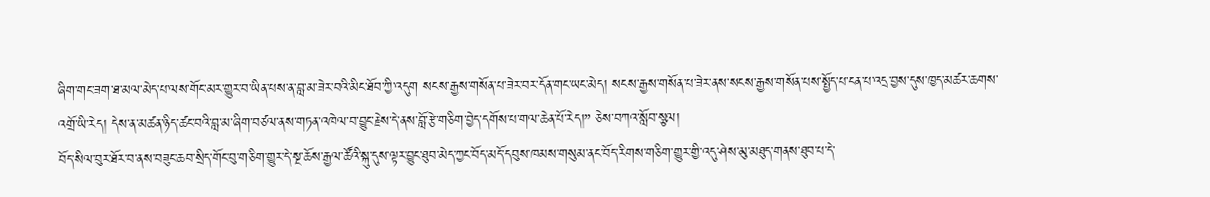ཞིག་གང་ཟག་ཐ་མལ་མེད་པ་ལས་གོང་མར་གྱུར་བ་ཡིན་པས་ན་བླ་མ་ཟེར་བའི་མིང་ཐོབ་ཀྱི་འདུག སངས་རྒྱས་གསོན་པ་ཟེར་བར་དོན་གང་ཡང་མེད། སངས་རྒྱས་གསོན་པ་ཟེར་ནས་སངས་རྒྱས་གསོན་པས་སྤྱོད་པ་ངན་པ་འདྲ་བྱས་དུས་ཁྱད་མཚར་ཆགས་འགྲོ་ཡི་རེད། དེས་ན་མཚན་ཉིད་ཚང་བའི་བླ་མ་ཞིག་བཙལ་ནས་གཏན་འཁེལ་བ་བྱུང་རྗེས་དེ་ནས་བློ་རྩེ་གཅིག་བྱེད་དགོས་པ་གལ་ཆེན་པོ་རེད།” ཅེས་བཀའ་སློབ་སྩལ།
བོད་སིལ་བུར་ཐོར་བ་ནས་བཟུང་ཆབ་སྲིད་གོང་བུ་གཅིག་གྱུར་དེ་སྔ་ཆོས་རྒྱལ་ཚོའི་སྐུ་དུས་ལྟར་བྱུང་ཐུབ་མེད་ཀྱང་བོད་མདོ་དབུས་ཁམས་གསུམ་ནང་བོད་རིགས་གཅིག་གྱུར་གྱི་འདུ་ཤེས་མུ་མཐུད་གནས་ཐུབ་པ་དེ་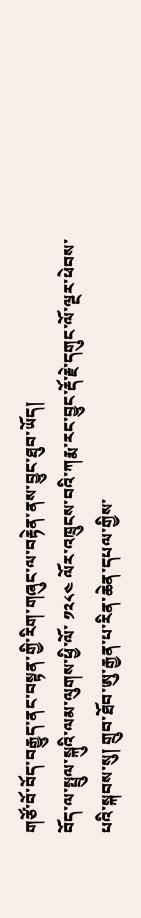གཙོ་བོ་བོད་བརྒྱུད་ནང་བསྟན་གྱི་རིག་གཞུང་ལ་བརྟེན་ནས་བྱུང་ཐུབ་ཡོད།
བོད་ལ་སྤྲུལ་སྐུའི་ལམ་ལུགས་ཕྱི་ལོ་ ༡༢༨༤ ལོར་འཁྲུངས་བའི་ཀརྨ་རང་བྱུང་རྡོ་རྗེ་དགུང་ལོ་ལྔར་ཕེབས་པའི་སྐབས་སུ། གྲུབ་ཐོབ་ཨུ་རྒྱན་པ་རིན་ཆེན་དཔལ་གྱིས་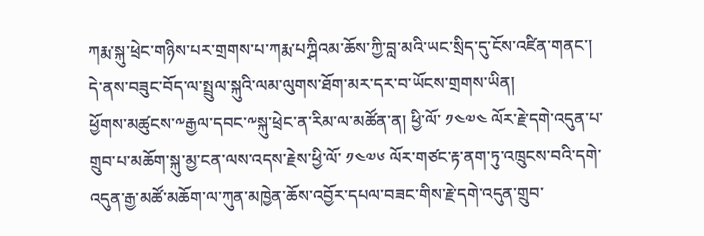ཀརྨ་སྐུ་ཕྲེང་གཉིས་པར་གྲགས་པ་ཀརྨ་པཀྴིའམ་ཆོས་ཀྱི་བླ་མའི་ཡང་སྲིད་དུ་ངོས་འཛིན་གནང་། དེ་ནས་བཟུང་བོད་ལ་སྤྲུལ་སྐུའི་ལམ་ལུགས་ཐོག་མར་དར་བ་ཡོངས་གྲགས་ཡིན།
ཕྱོགས་མཚུངས་༸རྒྱལ་དབང་༸སྐུ་ཕྲེང་ན་རིམ་ལ་མཚོན་ན། ཕྱི་ལོ་ ༡༤༧༤ ལོར་རྗེ་དགེ་འདུན་པ་གྲུབ་པ་མཆོག་སྐུ་མྱ་ངན་ལས་འདས་རྗེས་ཕྱི་ལོ་ ༡༤༧༦ ལོར་གཙང་རྟ་ནག་ཏུ་འཁྲུངས་བའི་དགེ་འདུན་རྒྱ་མཚོ་མཆོག་ལ་ཀུན་མཁྱེན་ཆོས་འབྱོར་དཔལ་བཟང་གིས་རྗེ་དགེ་འདུན་གྲུབ་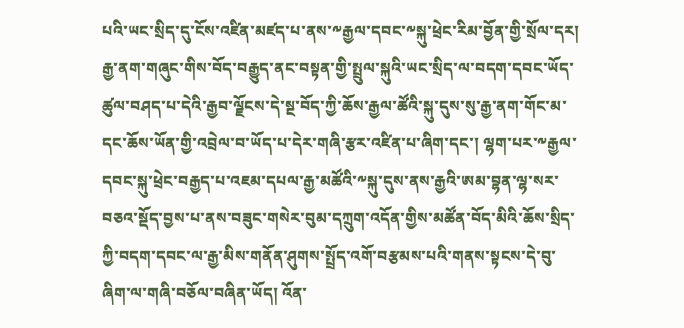པའི་ཡང་སྲིད་དུ་ངོས་འཛིན་མཛད་པ་ནས་༸རྒྱལ་དབང་༸སྐུ་ཕྲེང་རིམ་བྱོན་གྱི་སྲོལ་དར།
རྒྱ་ནག་གཞུང་གིས་བོད་བརྒྱུད་ནང་བསྟན་གྱི་སྤྲུལ་སྐུའི་ཡང་སྲིད་ལ་བདག་དབང་ཡོད་ཚུལ་བཤད་པ་དེའི་རྒྱབ་ལྗོངས་དེ་སྔ་བོད་ཀྱི་ཆོས་རྒྱལ་ཚོའི་སྐུ་དུས་སུ་རྒྱ་ནག་གོང་མ་དང་ཆོས་ཡོན་གྱི་འབྲེལ་བ་ཡོད་པ་དེར་གཞི་རྩར་འཛིན་པ་ཞིག་དང་། ལྷག་པར་༸རྒྱལ་དབང་སྐུ་ཕྲེང་བརྒྱད་པ་འཇམ་དཔལ་རྒྱ་མཚོའི་༸སྐུ་དུས་ནས་རྒྱའི་ཨམ་བྷན་ལྷ་སར་བཅའ་སྡོད་བྱས་པ་ནས་བཟུང་གསེར་བུམ་དཀྲུག་འདོན་གྱིས་མཚོན་བོད་མིའི་ཆོས་སྲིད་ཀྱི་བདག་དབང་ལ་རྒྱ་མིས་གནོན་ཤུགས་སྤྲོད་འགོ་བརྩམས་པའི་གནས་སྟངས་དེ་བུ་ཞིག་ལ་གཞི་བཅོལ་བཞིན་ཡོད། འོན་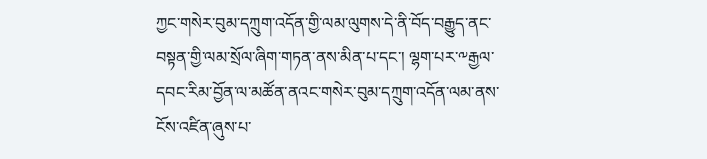ཀྱང་གསེར་བུམ་དཀྲུག་འདོན་གྱི་ལམ་ལུགས་དེ་ནི་བོད་བརྒྱུད་ནང་བསྟན་གྱི་ལམ་སྲོལ་ཞིག་གཏན་ནས་མིན་པ་དང་། ལྷག་པར་༸རྒྱལ་དབང་རིམ་བྱོན་ལ་མཚོན་ནའང་གསེར་བུམ་དཀྲུག་འདོན་ལམ་ནས་ངོས་འཛིན་ཞུས་པ་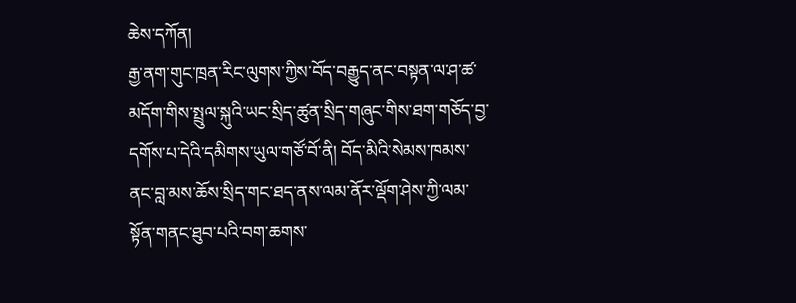ཆེས་དཀོན།
རྒྱ་ནག་གུང་ཁྲན་རིང་ལུགས་ཀྱིས་བོད་བརྒྱུད་ནང་བསྟན་ལ་ཤ་ཚ་མདོག་གིས་སྤྲུལ་སྐུའི་ཡང་སྲིད་ཚུན་སྲིད་གཞུང་གིས་ཐག་གཅོད་བྱ་དགོས་པ་དེའི་དམིགས་ཡུལ་གཙོ་བོ་ནི། བོད་མིའི་སེམས་ཁམས་ནང་བླ་མས་ཆོས་སྲིད་གང་ཐད་ནས་ལམ་ནོར་ལྡོག་ཤེས་ཀྱི་ལམ་སྟོན་གནང་ཐུབ་པའི་བག་ཆགས་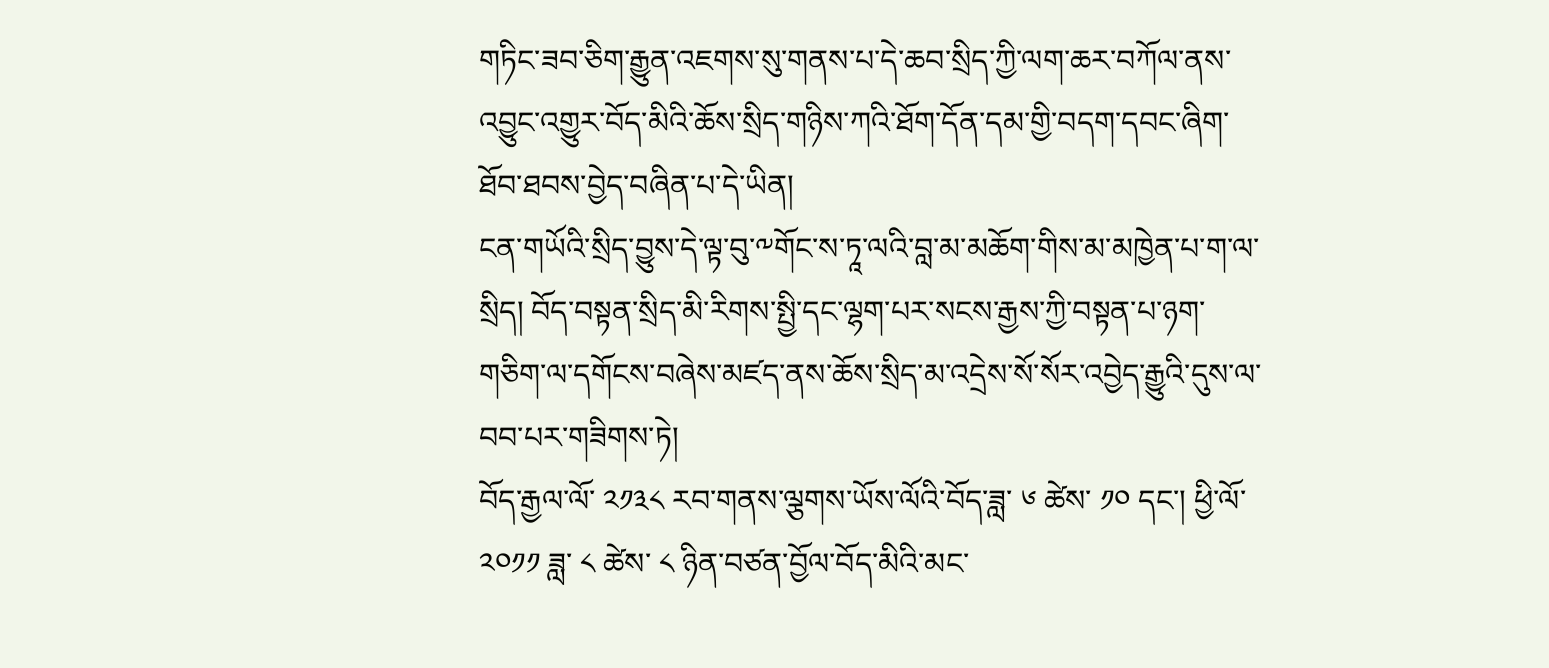གཏིང་ཟབ་ཅིག་རྒྱུན་འཇགས་སུ་གནས་པ་དེ་ཆབ་སྲིད་ཀྱི་ལག་ཆར་བཀོལ་ནས་འབྱུང་འགྱུར་བོད་མིའི་ཆོས་སྲིད་གཉིས་ཀའི་ཐོག་དོན་དམ་གྱི་བདག་དབང་ཞིག་ཐོབ་ཐབས་བྱེད་བཞིན་པ་དེ་ཡིན།
ངན་གཡོའི་སྲིད་བྱུས་དེ་ལྟ་བུ་༸གོང་ས་ཏཱ་ལའི་བླ་མ་མཆོག་གིས་མ་མཁྱེན་པ་ག་ལ་སྲིད། བོད་བསྟན་སྲིད་མི་རིགས་སྤྱི་དང་ལྷག་པར་སངས་རྒྱས་ཀྱི་བསྟན་པ་ཉག་གཅིག་ལ་དགོངས་བཞེས་མཛད་ནས་ཆོས་སྲིད་མ་འདྲེས་སོ་སོར་འབྱེད་རྒྱུའི་དུས་ལ་བབ་པར་གཟིགས་ཏེ།
བོད་རྒྱལ་ལོ་ ༢༡༣༨ རབ་གནས་ལྕགས་ཡོས་ལོའི་བོད་ཟླ་ ༦ ཚེས་ ༡༠ དང་། ཕྱི་ལོ་ ༢༠༡༡ ཟླ་ ༨ ཚེས་ ༨ ཉིན་བཙན་བྱོལ་བོད་མིའི་མང་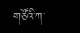གཙོའི་ཀ་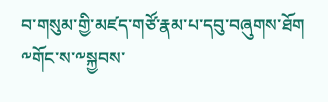བ་གསུམ་གྱི་མཛད་གཙོ་རྣམ་པ་དབུ་བཞུགས་ཐོག ༸གོང་ས་༸སྐྱབས་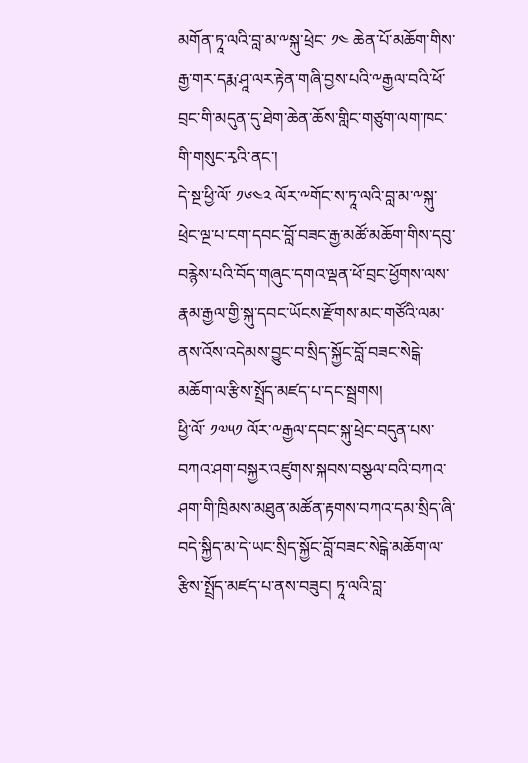མགོན་ཏཱ་ལའི་བླ་མ་༸སྐུ་ཕྲེང་ ༡༤ ཆེན་པོ་མཆོག་གིས་རྒྱ་གར་དརྨ་ཤཱ་ལར་རྟེན་གཞི་བྱས་པའི་༸རྒྱལ་བའི་ཕོ་བྲང་གི་མདུན་དུ་ཐེག་ཆེན་ཆོས་གླིང་གཙུག་ལག་ཁང་གི་གསུང་རྭའི་ནང་།
དེ་སྔ་ཕྱི་ལོ་ ༡༦༤༢ ལོར་༸གོང་ས་ཏཱ་ལའི་བླ་མ་༸སྐུ་ཕྲེང་ལྔ་པ་ངག་དབང་བློ་བཟང་རྒྱ་མཚོ་མཆོག་གིས་དབུ་བརྙེས་པའི་བོད་གཞུང་དགའ་ལྡན་ཕོ་བྲང་ཕྱོགས་ལས་རྣམ་རྒྱལ་གྱི་སྐུ་དབང་ཡོངས་རྫོགས་མང་གཙོའི་ལམ་ནས་འོས་འདེམས་བྱུང་བ་སྲིད་སྐྱོང་བློ་བཟང་སེངྒེ་མཆོག་ལ་རྩིས་སྤྲོད་མཛད་པ་དང་སྦྲགས།
ཕྱི་ལོ་ ༡༧༥༡ ལོར་༸རྒྱལ་དབང་སྐུ་ཕྲེང་བདུན་པས་བཀའ་ཤག་བསྐྱར་འཛུགས་སྐབས་བསྩལ་བའི་བཀའ་ཤག་གི་ཁྲིམས་མཐུན་མཚོན་རྟགས་བཀའ་དམ་སྲིད་ཞི་བདེ་སྐྱིད་མ་དེ་ཡང་སྲིད་སྐྱོང་བློ་བཟང་སེངྒེ་མཆོག་ལ་རྩིས་སྤྲོད་མཛད་པ་ནས་བཟུང། ཏཱ་ལའི་བླ་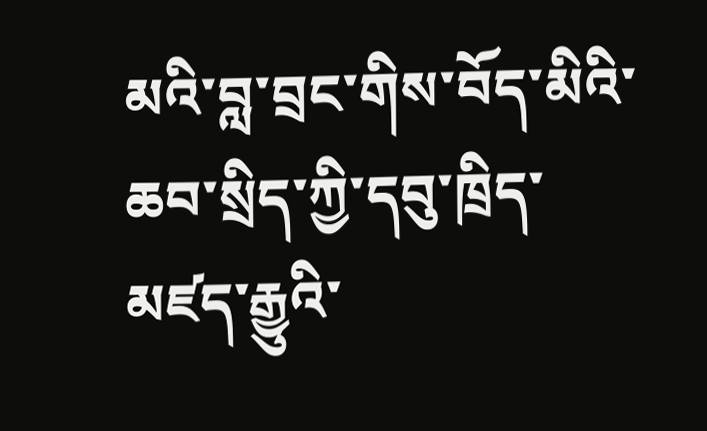མའི་བླ་བྲང་གིས་བོད་མིའི་ཆབ་སྲིད་ཀྱི་དབུ་ཁྲིད་མཛད་རྒྱུའི་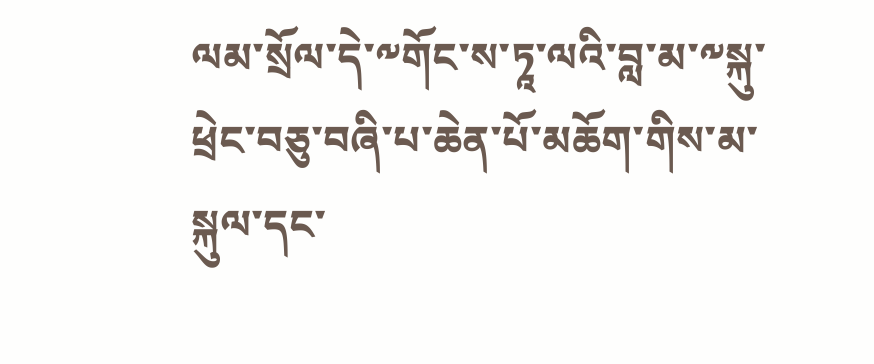ལམ་སྲོལ་དེ་༸གོང་ས་ཏཱ་ལའི་བླ་མ་༸སྐུ་ཕྲེང་བཅུ་བཞི་པ་ཆེན་པོ་མཆོག་གིས་མ་སྐུལ་དང་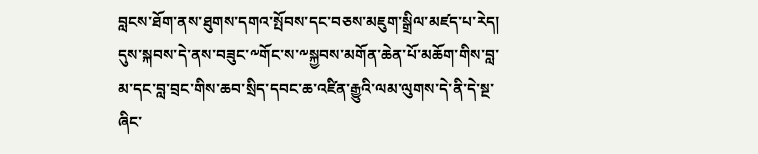བླངས་ཐོག་ནས་ཐུགས་དགའ་སྤོབས་དང་བཅས་མཇུག་སྒྲིལ་མཛད་པ་རེད།
དུས་སྐབས་དེ་ནས་བཟུང་༸གོང་ས་༸སྐྱབས་མགོན་ཆེན་པོ་མཆོག་གིས་བླ་མ་དང་བླ་བྲང་གིས་ཆབ་སྲིད་དབང་ཆ་འཛིན་རྒྱུའི་ལམ་ལུགས་དེ་ནི་དེ་སྔ་ཞིང་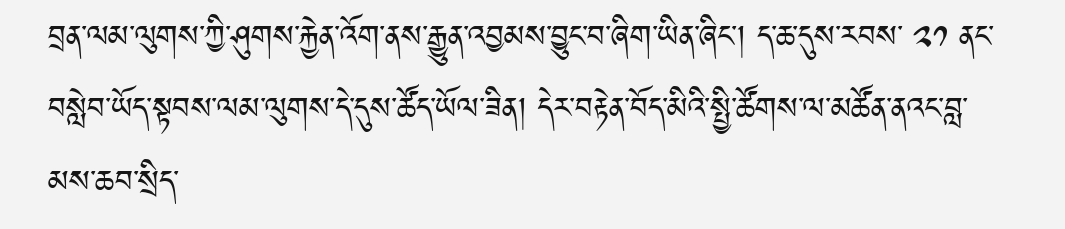བྲན་ལམ་ལུགས་ཀྱི་ཤུགས་རྐྱེན་འོག་ནས་རྒྱུན་འབྱམས་བྱུང་བ་ཞིག་ཡིན་ཞིང་། ད་ཆ་དུས་རབས་ ༢༡ ནང་བསླེབ་ཡོད་སྟབས་ལམ་ལུགས་དེ་དུས་ཚོད་ཡོལ་ཟིན། དེར་བརྟེན་བོད་མིའི་སྤྱི་ཚོགས་ལ་མཚོན་ནའང་བླ་མས་ཆབ་སྲིད་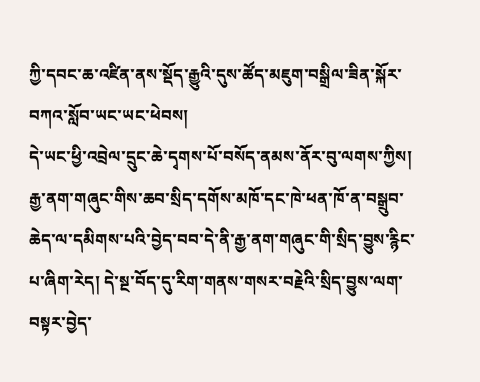ཀྱི་དབང་ཆ་འཛིན་ནས་སྡོད་རྒྱུའི་དུས་ཚོད་མཇུག་བསྒྲིལ་ཟིན་སྐོར་བཀའ་སློབ་ཡང་ཡང་ཕེབས།
དེ་ཡང་ཕྱི་འབྲེལ་དྲུང་ཆེ་དྭགས་པོ་བསོད་ནམས་ནོར་བུ་ལགས་ཀྱིས། རྒྱ་ནག་གཞུང་གིས་ཆབ་སྲིད་དགོས་མཁོ་དང་ཁེ་ཕན་ཁོ་ན་བསྒྲུབ་ཆེད་ལ་དམིགས་པའི་བྱེད་བབ་དེ་ནི་རྒྱ་ནག་གཞུང་གི་སྲིད་བྱུས་རྙིང་པ་ཞིག་རེད། དེ་སྔ་བོད་དུ་རིག་གནས་གསར་བརྗེའི་སྲིད་བྱུས་ལག་བསྟར་བྱེད་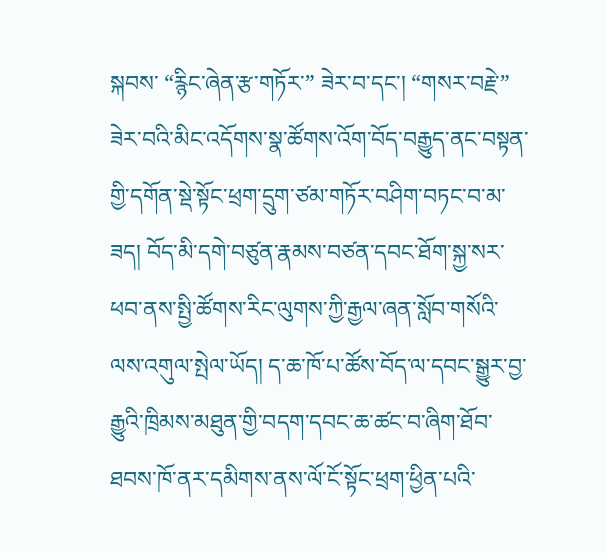སྐབས་ “རྙིང་ཞེན་རྩ་གཏོར་” ཟེར་བ་དང་། “གསར་བརྗེ་” ཟེར་བའི་མིང་འདོགས་སྣ་ཚོགས་འོག་བོད་བརྒྱུད་ནང་བསྟན་གྱི་དགོན་སྡེ་སྟོང་ཕྲག་དྲུག་ཙམ་གཏོར་བཤིག་བཏང་བ་མ་ཟད། བོད་མི་དགེ་བཙུན་རྣམས་བཙན་དབང་ཐོག་སྐྱ་སར་ཕབ་ནས་སྤྱི་ཚོགས་རིང་ལུགས་ཀྱི་རྒྱལ་ཞན་སློབ་གསོའི་ལས་འགུལ་སྤེལ་ཡོད། ད་ཆ་ཁོ་པ་ཚོས་བོད་ལ་དབང་སྒྱུར་བྱ་རྒྱུའི་ཁྲིམས་མཐུན་གྱི་བདག་དབང་ཆ་ཚང་བ་ཞིག་ཐོབ་ཐབས་ཁོ་ནར་དམིགས་ནས་ལོ་ངོ་སྟོང་ཕྲག་ཕྱིན་པའི་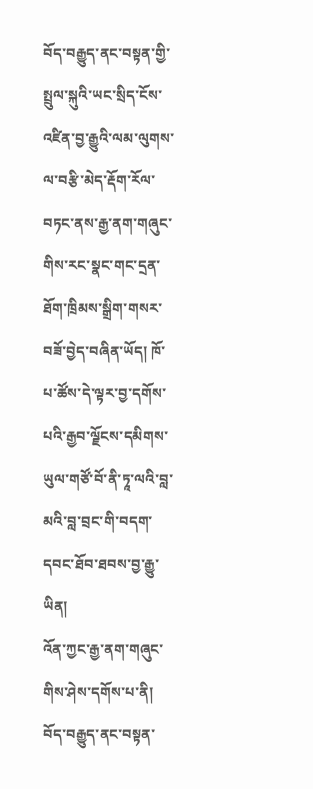བོད་བརྒྱུད་ནང་བསྟན་གྱི་སྤྲུལ་སྐུའི་ཡང་སྲིད་ངོས་འཛིན་བྱ་རྒྱུའི་ལམ་ལུགས་ལ་བརྩི་མེད་རྡོག་རོལ་བཏང་ནས་རྒྱ་ནག་གཞུང་གིས་རང་སྣང་གང་དྲན་ཐོག་ཁྲིམས་སྒྲིག་གསར་བཟོ་བྱེད་བཞིན་ཡོད། ཁོ་པ་ཚོས་དེ་ལྟར་བྱ་དགོས་པའི་རྒྱབ་ལྗོངས་དམིགས་ཡུལ་གཙོ་བོ་ནི་ཏཱ་ལའི་བླ་མའི་བླ་བྲང་གི་བདག་དབང་ཐོབ་ཐབས་བྱ་རྒྱུ་ཡིན།
འོན་ཀྱང་རྒྱ་ནག་གཞུང་གིས་ཤེས་དགོས་པ་ནི། བོད་བརྒྱུད་ནང་བསྟན་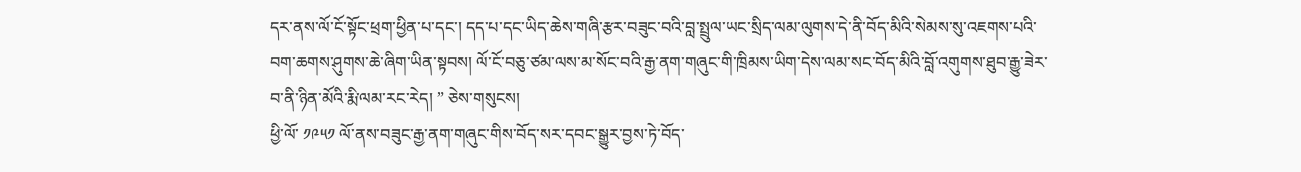དར་ནས་ལོ་ངོ་སྟོང་ཕྲག་ཕྱིན་པ་དང་། དད་པ་དང་ཡིད་ཆེས་གཞི་རྩར་བཟུང་བའི་བླ་སྤྲུལ་ཡང་སྲིད་ལམ་ལུགས་དེ་ནི་བོད་མིའི་སེམས་སུ་འཇགས་པའི་བག་ཆགས་ཤུགས་ཆེ་ཞིག་ཡིན་སྟབས། ལོ་ངོ་བཅུ་ཙམ་ལས་མ་སོང་བའི་རྒྱ་ནག་གཞུང་གི་ཁྲིམས་ཡིག་དེས་ལམ་སང་བོད་མིའི་བློ་འགུགས་ཐུབ་རྒྱུ་ཟེར་བ་ནི་ཉིན་མོའི་རྨི་ལམ་རང་རེད། ” ཅེས་གསུངས།
ཕྱི་ལོ་ ༡༩༥༡ ལོ་ནས་བཟུང་རྒྱ་ནག་གཞུང་གིས་བོད་སར་དབང་སྒྱུར་བྱས་ཏེ་བོད་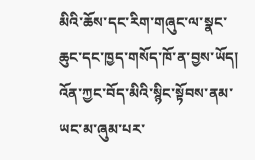མིའི་ཆོས་དང་རིག་གཞུང་ལ་སྣང་ཆུང་དང་ཁྱད་གསོད་ཁོ་ན་བྱས་ཡོད། འོན་ཀྱང་བོད་མིའི་སྙིང་སྟོབས་ནམ་ཡང་མ་ཞུམ་པར་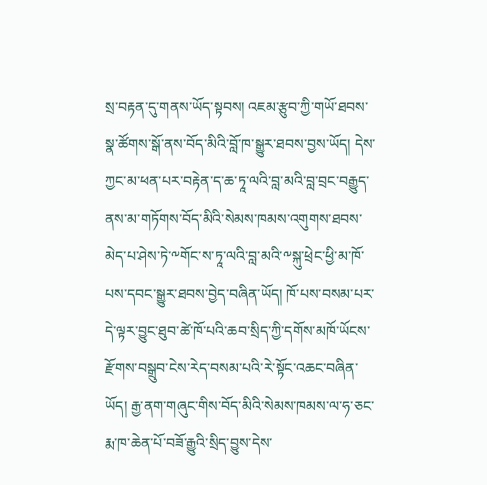སྲ་བརྟན་དུ་གནས་ཡོད་སྟབས། འཇམ་རྩུབ་ཀྱི་གཡོ་ཐབས་སྣ་ཚོགས་སྒོ་ནས་བོད་མིའི་བློ་ཁ་སྒྱུར་ཐབས་བྱས་ཡོད། དེས་ཀྱང་མ་ཕན་པར་བརྟེན་ད་ཆ་ཏཱ་ལའི་བླ་མའི་བླ་བྲང་བརྒྱུད་ནས་མ་གཏོགས་བོད་མིའི་སེམས་ཁམས་འགུགས་ཐབས་མེད་པ་ཤེས་ཏེ་༸གོང་ས་ཏཱ་ལའི་བླ་མའི་༸སྐུ་ཕྲེང་ཕྱི་མ་ཁོ་པས་དབང་སྒྱུར་ཐབས་བྱེད་བཞིན་ཡོད། ཁོ་པས་བསམ་པར་དེ་ལྟར་བྱུང་ཐུབ་ཚེ་ཁོ་པའི་ཆབ་སྲིད་ཀྱི་དགོས་མཁོ་ཡོངས་རྫོགས་བསྒྲུབ་ངེས་རེད་བསམ་པའི་རེ་སྟོང་འཆང་བཞིན་ཡོད། རྒྱ་ནག་གཞུང་གིས་བོད་མིའི་སེམས་ཁམས་ལ་ཧ་ཅང་རྨ་ཁ་ཆེན་པོ་བཟོ་རྒྱུའི་སྲིད་བྱུས་དེས་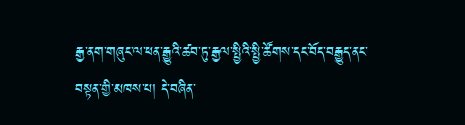རྒྱ་ནག་གཞུང་ལ་ཕན་རྒྱུའི་ཚབ་ཏུ་རྒྱལ་སྤྱིའི་སྤྱི་ཚོགས་དང་བོད་བརྒྱུད་ནང་བསྟན་གྱི་མཁས་པ། དེ་བཞིན་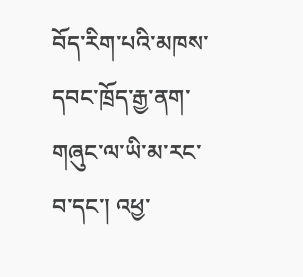བོད་རིག་པའི་མཁས་དབང་ཁྲོད་རྒྱ་ནག་གཞུང་ལ་ཡི་མ་རང་བ་དང་། འཕྱ་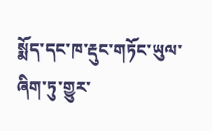སྨོད་དང་ཁ་རྡུང་གཏོང་ཡུལ་ཞིག་ཏུ་གྱུར་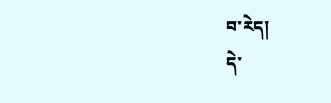བ་རེད།
དེ་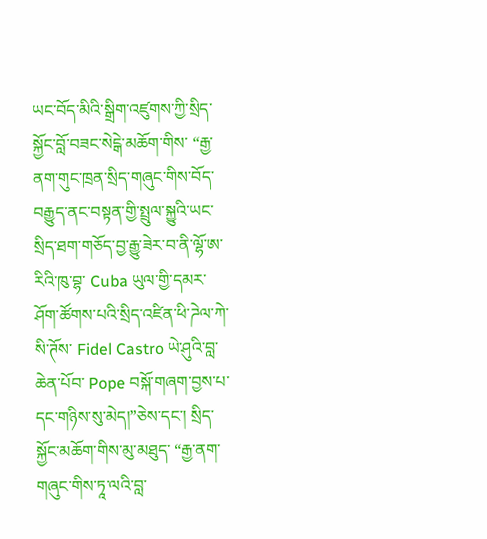ཡང་བོད་མིའི་སྒྲིག་འཛུགས་ཀྱི་སྲིད་སྐྱོང་བློ་བཟང་སེངྒེ་མཆོག་གིས་ “རྒྱ་ནག་གུང་ཁྲན་སྲིད་གཞུང་གིས་བོད་བརྒྱུད་ནང་བསྟན་གྱི་སྤྲུལ་སྐྱུའི་ཡང་སྲིད་ཐག་གཅོད་བྱ་རྒྱུ་ཟེར་བ་ནི་ལྷོ་ཨ་རིའི་ཁུ་བྷ་ Cuba ཡུལ་གྱི་དམར་ཤོག་ཚོགས་པའི་སྲིད་འཛིན་ཕི་ཌེལ་ཀེ་སི་ཊོས་ Fidel Castro ཡེ་ཤུའི་བླ་ཆེན་པོབ་ Pope བསྐོ་གཞག་བྱས་པ་དང་གཉིས་སུ་མེད།”ཅེས་དང་། སྲིད་སྐྱོང་མཆོག་གིས་མུ་མཐུད་ “རྒྱ་ནག་གཞུང་གིས་ཏཱ་ལའི་བླ་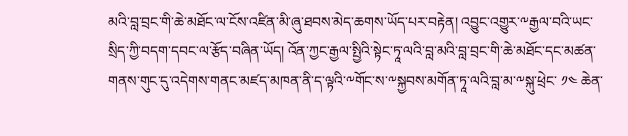མའི་བླ་བྲང་གི་ཆེ་མཐོང་ལ་ངོས་འཛིན་མི་ཞུ་ཐབས་མེད་ཆགས་ཡོད་པར་བརྟེན། འབྱུང་འགྱུར་༸རྒྱལ་བའི་ཡང་སྲིད་ཀྱི་བདག་དབང་ལ་རྩོད་བཞིན་ཡོད། འོན་ཀྱང་རྒྱལ་སྤྱིའི་སྟེང་ཏཱ་ལའི་བླ་མའི་བླ་བྲང་གི་ཆེ་མཐོང་དང་མཚན་གནས་གུང་དུ་འདེགས་གནང་མཛད་མཁན་ནི་ད་ལྟའི་༸གོང་ས་༸སྐྱབས་མགོན་ཏཱ་ལའི་བླ་མ་༸སྐུ་ཕྲེང་ ༡༤ ཆེན་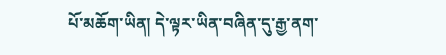པོ་མཆོག་ཡིན། དེ་ལྟར་ཡིན་བཞིན་དུ་རྒྱ་ནག་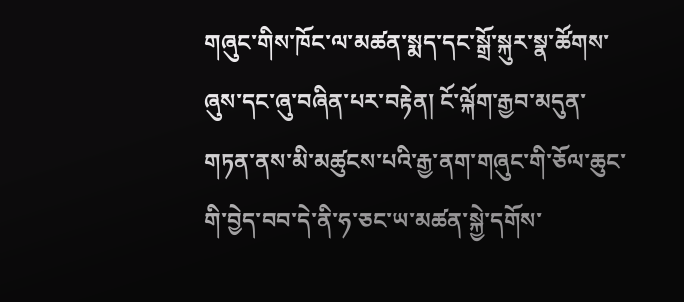གཞུང་གིས་ཁོང་ལ་མཚན་སྨད་དང་སྒྲོ་སྐུར་སྣ་ཚོགས་ཞུས་དང་ཞུ་བཞིན་པར་བརྟེན། ངོ་ལྐོག་རྒྱབ་མདུན་གཏན་ནས་མི་མཚུངས་པའི་རྒྱ་ནག་གཞུང་གི་ཅོལ་ཆུང་གི་བྱེད་བབ་དེ་ནི་ཧ་ཅང་ཡ་མཚན་སྐྱེ་དགོས་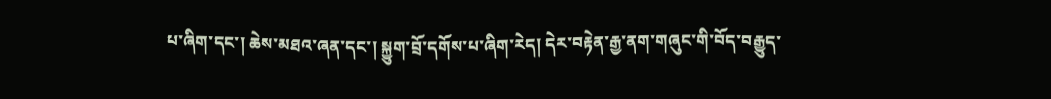པ་ཞིག་དང་། ཆེས་མཐའ་ཞན་དང་། སྐྱུག་བྲོ་དགོས་པ་ཞིག་རེད། དེར་བརྟེན་རྒྱ་ནག་གཞུང་གི་བོད་བརྒྱུད་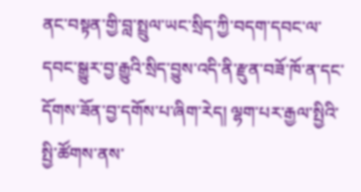ནང་བསྟན་གྱི་བླ་སྤྲུལ་ཡང་སྲིད་ཀྱི་བདག་དབང་ལ་དབང་སྒྱུར་བྱ་རྒྱུའི་སྲིད་བྱུས་འདི་ནི་རྫུན་བཟོ་ཁོ་ན་དང་དོགས་ཟོན་བྱ་དགོས་པ་ཞིག་རེད། ལྷག་པར་རྒྱལ་སྤྱིའི་སྤྱི་ཚོགས་ནས་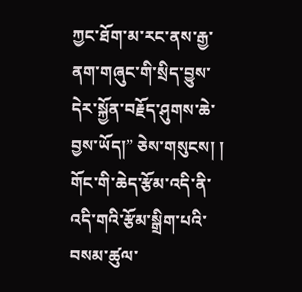ཀྱང་ཐོག་མ་རང་ནས་རྒྱ་ནག་གཞུང་གི་སྲིད་བྱུས་དེར་སྐྱོན་བརྗོད་ཤུགས་ཆེ་བྱས་ཡོད།” ཅེས་གསུངས། །
གོང་གི་ཆེད་རྩོམ་འདི་ནི་འདི་གའི་རྩོམ་སྒྲིག་པའི་བསམ་ཚུལ་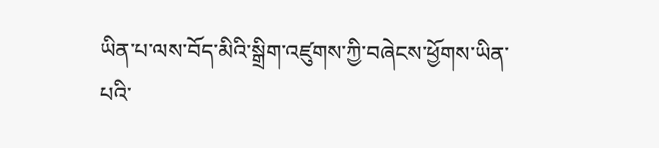ཡིན་པ་ལས་བོད་མིའི་སྒྲིག་འཛུགས་ཀྱི་བཞེངས་ཕྱོགས་ཡིན་པའི་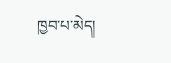ཁྱབ་པ་མེད།